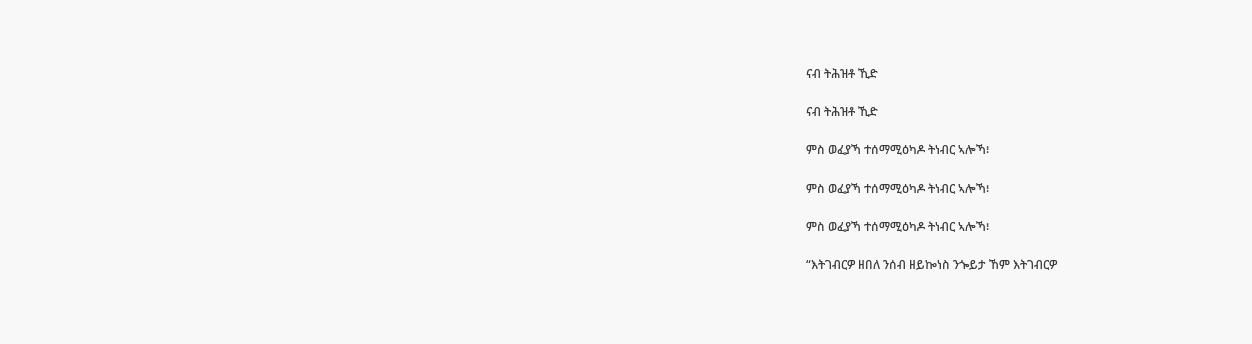ናብ ትሕዝቶ ኺድ

ናብ ትሕዝቶ ኺድ

ምስ ወፈያኻ ተሰማሚዕካዶ ትነብር ኣሎኻ፧

ምስ ወፈያኻ ተሰማሚዕካዶ ትነብር ኣሎኻ፧

ምስ ወፈያኻ ተሰማሚዕካዶ ትነብር ኣሎኻ፧

“እትገብርዎ ዘበለ ንሰብ ዘይኰነስ ንጐይታ ኸም እትገብርዎ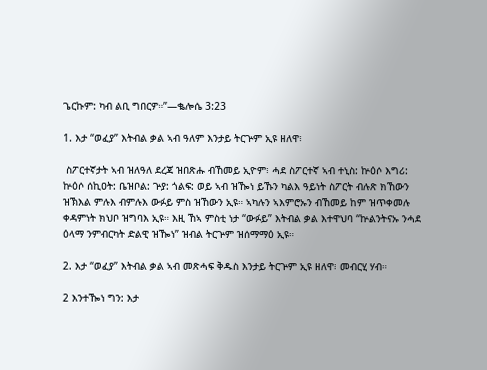ጌርኩም: ካብ ልቢ ግበርዎ።”—ቈሎሴ 3:23

1. እታ “ወፈያ” እትብል ቃል ኣብ ዓለም እንታይ ትርጕም ኢዩ ዘለዋ፧

 ስፖርተኛታት ኣብ ዝለዓለ ደረጃ ዝበጽሑ ብኸመይ ኢዮም፧ ሓደ ስፖርተኛ ኣብ ተኒስ: ኵዕሶ እግሪ: ኵዕሶ ሰኪዐት: ቤዝቦል: ጕያ: ጎልፍ: ወይ ኣብ ዝዀነ ይኹን ካልእ ዓይነት ስፖርት ብሉጽ ክኸውን ዝኽእል ምሉእ ብምሉእ ውፉይ ምስ ዝኸውን ኢዩ። ኣካሉን ኣእምሮኡን ብኸመይ ከም ዝጥቀመሉ ቀዳምነት ክህቦ ዝግባእ ኢዩ። እዚ ኸኣ ምስቲ ነታ “ውፉይ” እትብል ቃል እተዋህባ “ኵልንትናኡ ንሓደ ዕላማ ንምብርካት ድልዊ ዝዀነ” ዝብል ትርጕም ዝሰማማዕ ኢዩ።

2. እታ “ወፈያ” እትብል ቃል ኣብ መጽሓፍ ቅዱስ እንታይ ትርጕም ኢዩ ዘለዋ፧ መብርሂ ሃብ።

2 እንተዀነ ግን: እታ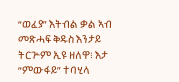“ወፈያ” እትብል ቃል ኣብ መጽሓፍ ቅዱስ እንታይ ትርጕም ኢዩ ዘለዋ፧ እታ “ምውፋይ” ተባሂላ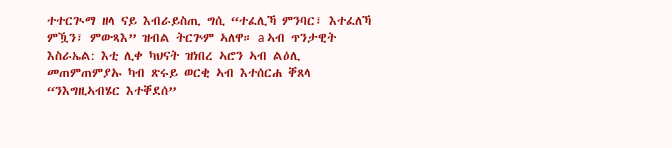ተተርጒማ ዘላ ናይ እብራይስጢ ግሲ “ተፈሊኻ ምንባር፣ እተፈለኻ ምዃን፣ ምውጻእ” ዝብል ትርጕም ኣለዋ። a ኣብ ጥንታዊት እስራኤል: እቲ ሊቀ ካህናት ዝነበረ ኣሮን ኣብ ልዕሊ መጠምጠምያኡ ካብ ጽሩይ ወርቂ ኣብ እተሰርሐ ቐጸላ “ንእግዚኣብሄር እተቐደሰ”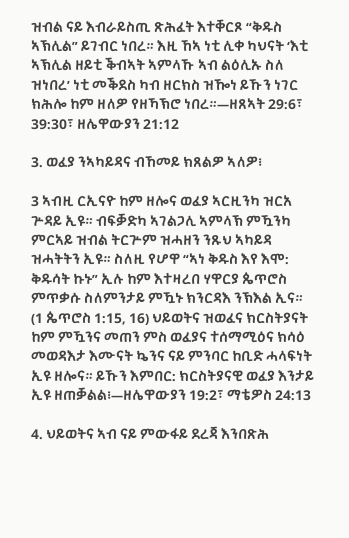ዝብል ናይ እብራይስጢ ጽሕፈት እተቐርጾ “ቅዱስ ኣኽሊል” ይገብር ነበረ። እዚ ኸኣ ነቲ ሊቀ ካህናት ‘እቲ ኣኽሊል ዘይቲ ቕብኣት ኣምላኹ ኣብ ልዕሊኡ ስለ ዝነበረ’ ነቲ መቕደስ ካብ ዘርክስ ዝዀነ ይኹን ነገር ክሕሎ ከም ዘለዎ የዘኻኽሮ ነበረ።—ዘጸኣት 29:6፣ 39:30፣ ዘሌዋውያን 21:12

3. ወፈያ ንኣካይዳና ብኸመይ ክጸልዎ ኣለዎ፧

3 ኣብዚ ርኢናዮ ከም ዘሎና ወፈያ ኣርዚንካ ዝርአ ጕዳይ ኢዩ። ብፍቓድካ ኣገልጋሊ ኣምላኽ ምዃንካ ምርኣይ ዝብል ትርጕም ዝሓዘን ንጹህ ኣካይዳ ዝሓትትን ኢዩ። ስለዚ የሆዋ “ኣነ ቅዱስ እየ እሞ: ቅዱሳት ኩኑ” ኢሉ ከም እተዛረበ ሃዋርያ ጴጥሮስ ምጥቃሱ ስለምንታይ ምዃኑ ክንርዳእ ንኽእል ኢና። (1 ጴጥሮስ 1:15, 16) ህይወትና ዝወፈና ክርስትያናት ከም ምዃንና መጠን ምስ ወፈያና ተሰማሚዕና ክሳዕ መወዳእታ እሙናት ኴንና ናይ ምንባር ከቢድ ሓላፍነት ኢዩ ዘሎና። ይኹን እምበር: ክርስትያናዊ ወፈያ እንታይ ኢዩ ዘጠቓልል፧—ዘሌዋውያን 19:2፣ ማቴዎስ 24:13

4. ህይወትና ኣብ ናይ ምውፋይ ደረጃ እንበጽሕ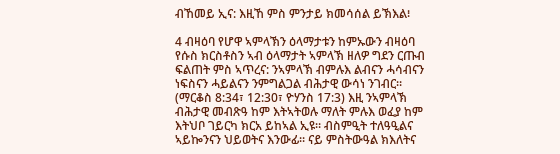ብኸመይ ኢና: እዚኸ ምስ ምንታይ ክመሳሰል ይኽእል፧

4 ብዛዕባ የሆዋ ኣምላኽን ዕላማታቱን ከምኡውን ብዛዕባ የሱስ ክርስቶስን ኣብ ዕላማታት ኣምላኽ ዘለዎ ግደን ርጡብ ፍልጠት ምስ ኣጥረና: ንኣምላኽ ብምሉእ ልብናን ሓሳብናን ነፍስናን ሓይልናን ንምግልጋል ብሕታዊ ውሳነ ንገብር። (ማርቆስ 8:34፣ 12:30፣ ዮሃንስ 17:3) እዚ ንኣምላኽ ብሕታዊ መብጽዓ ከም እትኣትወሉ ማለት ምሉእ ወፈያ ከም እትህቦ ገይርካ ክርአ ይከኣል ኢዩ። ብስምዒት ተለዓዒልና ኣይኰንናን ህይወትና እንውፊ። ናይ ምስትውዓል ክእለትና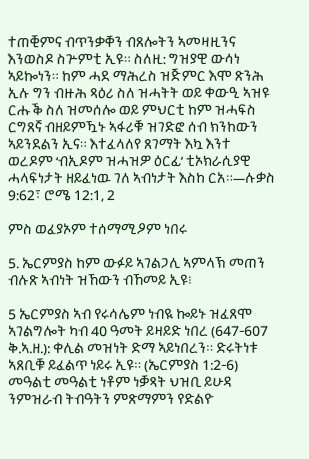ተጠቒምና ብጥንቃቐን ብጸሎትን ኣመዛዚንና እንወስዶ ስጕምቲ ኢዩ። ስለዚ: ግዝያዊ ውሳነ ኣይኰነን። ከም ሓደ ማሕረስ ዝጅምር እሞ ጽንሕ ኢሉ ግን ብዙሕ ጻዕሪ ስለ ዝሓትት ወይ ቀውዒ ኣዝዩ ርሑቕ ስለ ዝመሰሎ ወይ ምህርቲ ከም ዝሓፍስ ርግጸኛ ብዘይምዃኑ ኣፋሪቑ ዝገድፎ ሰብ ክንከውን ኣይንደልን ኢና። እተፈላለየ ጸገማት እኳ እንተ ወረዶም ‘ብኢዶም ዝሓዝዎ ዕርፊ’ ቲኦክራሲያዊ ሓላፍነታት ዘይፈነዉ ገለ ኣብነታት እስከ ርአ።—ሉቃስ 9:62፣ ሮሜ 12:1, 2

ምስ ወፈያኦም ተሰማሚዖም ነበሩ

5. ኤርምያስ ከም ውፉይ ኣገልጋሊ ኣምላኽ መጠን ብሉጽ ኣብነት ዝኸውን ብኸመይ ኢዩ፧

5 ኤርምያስ ኣብ የሩሳሌም ነብዪ ኰይኑ ዝፈጸሞ ኣገልግሎት ካብ 40 ዓመት ይዛይድ ነበረ (647-607 ቅ.ኣ.ዘ.): ቀሊል መዝነት ድማ ኣይነበረን። ድሩትነቱ ኣጸቢቑ ይፈልጥ ነይሩ ኢዩ። (ኤርምያስ 1:2-6) መዓልቲ መዓልቲ ነቶም ነቓጻት ህዝቢ ይሁዳ ንምዝራብ ትብዓትን ምጽማምን የድልዮ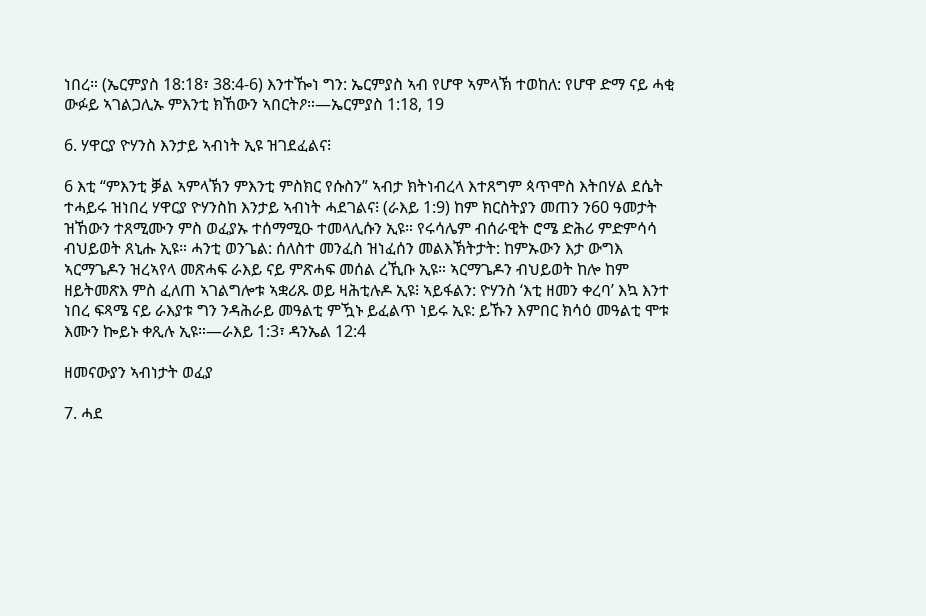ነበረ። (ኤርምያስ 18:18፣ 38:4-6) እንተዀነ ግን: ኤርምያስ ኣብ የሆዋ ኣምላኽ ተወከለ: የሆዋ ድማ ናይ ሓቂ ውፉይ ኣገልጋሊኡ ምእንቲ ክኸውን ኣበርትዖ።—ኤርምያስ 1:18, 19

6. ሃዋርያ ዮሃንስ እንታይ ኣብነት ኢዩ ዝገደፈልና፧

6 እቲ “ምእንቲ ቓል ኣምላኽን ምእንቲ ምስክር የሱስን” ኣብታ ክትነብረላ እተጸግም ጳጥሞስ እትበሃል ደሴት ተሓይሩ ዝነበረ ሃዋርያ ዮሃንስከ እንታይ ኣብነት ሓደገልና፧ (ራእይ 1:9) ከም ክርስትያን መጠን ን60 ዓመታት ዝኸውን ተጸሚሙን ምስ ወፈያኡ ተሰማሚዑ ተመላሊሱን ኢዩ። የሩሳሌም ብሰራዊት ሮሜ ድሕሪ ምድምሳሳ ብህይወት ጸኒሑ ኢዩ። ሓንቲ ወንጌል: ሰለስተ መንፈስ ዝነፈሰን መልእኽትታት: ከምኡውን እታ ውግእ ኣርማጌዶን ዝረኣየላ መጽሓፍ ራእይ ናይ ምጽሓፍ መሰል ረኺቡ ኢዩ። ኣርማጌዶን ብህይወት ከሎ ከም ዘይትመጽእ ምስ ፈለጠ ኣገልግሎቱ ኣቋሪጹ ወይ ዛሕቲሉዶ ኢዩ፧ ኣይፋልን: ዮሃንስ ‘እቲ ዘመን ቀረባ’ እኳ እንተ ነበረ ፍጻሜ ናይ ራእያቱ ግን ንዳሕራይ መዓልቲ ምዃኑ ይፈልጥ ነይሩ ኢዩ: ይኹን እምበር ክሳዕ መዓልቲ ሞቱ እሙን ኰይኑ ቀጺሉ ኢዩ።—ራእይ 1:3፣ ዳንኤል 12:4

ዘመናውያን ኣብነታት ወፈያ

7. ሓደ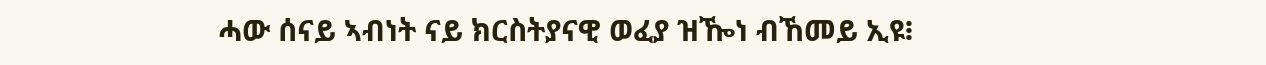ሓው ሰናይ ኣብነት ናይ ክርስትያናዊ ወፈያ ዝዀነ ብኸመይ ኢዩ፧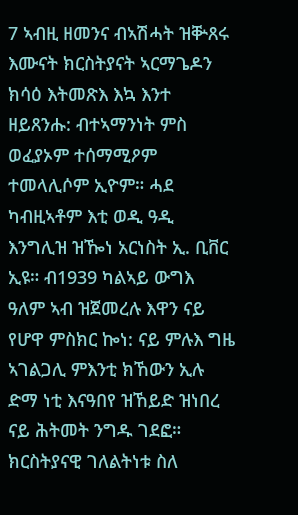7 ኣብዚ ዘመንና ብኣሽሓት ዝቝጸሩ እሙናት ክርስትያናት ኣርማጌዶን ክሳዕ እትመጽእ እኳ እንተ ዘይጸንሑ: ብተኣማንነት ምስ ወፈያኦም ተሰማሚዖም ተመላሊሶም ኢዮም። ሓደ ካብዚኣቶም እቲ ወዲ ዓዲ እንግሊዝ ዝዀነ አርነስት ኢ. ቢቨር ኢዩ። ብ1939 ካልኣይ ውግእ ዓለም ኣብ ዝጀመረሉ እዋን ናይ የሆዋ ምስክር ኰነ: ናይ ምሉእ ግዜ ኣገልጋሊ ምእንቲ ክኸውን ኢሉ ድማ ነቲ እናዓበየ ዝኸይድ ዝነበረ ናይ ሕትመት ንግዱ ገደፎ። ክርስትያናዊ ገለልትነቱ ስለ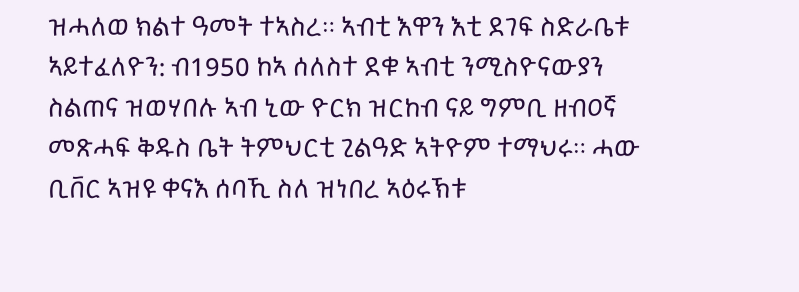ዝሓለወ ክልተ ዓመት ተኣስረ። ኣብቲ እዋን እቲ ደገፍ ስድራቤቱ ኣይተፈለዮን: ብ1950 ከኣ ሰለስተ ደቁ ኣብቲ ንሚስዮናውያን ስልጠና ዝወሃበሉ ኣብ ኒው ዮርክ ዝርከብ ናይ ግምቢ ዘብዐኛ መጽሓፍ ቅዱስ ቤት ትምህርቲ ጊልዓድ ኣትዮም ተማህሩ። ሓው ቢቨር ኣዝዩ ቀናእ ሰባኺ ስለ ዝነበረ ኣዕሩኽቱ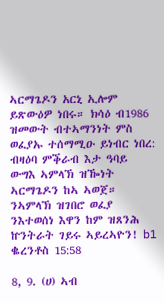ኣርማጌዶን አርኒ ኢሎም ይጽውዕዎ ነበሩ። ክሳዕ ብ1986 ዝመውት ብተኣማንነት ምስ ወፈያኡ ተሰማሚዑ ይነብር ነበረ: ብዛዕባ ምቕራብ እታ ዓባይ ውግእ ኣምላኽ ዝዀነት ኣርማጌዶን ከኣ ኣወጀ። ንኣምላኽ ዝገበሮ ወፈያ ንእተወሰነ እዋን ከም ዝጸንሕ ኵንትራት ገይሩ ኣይረኣዮን! b1 ቈረንቶስ 15:58

8, 9. (ሀ) ኣብ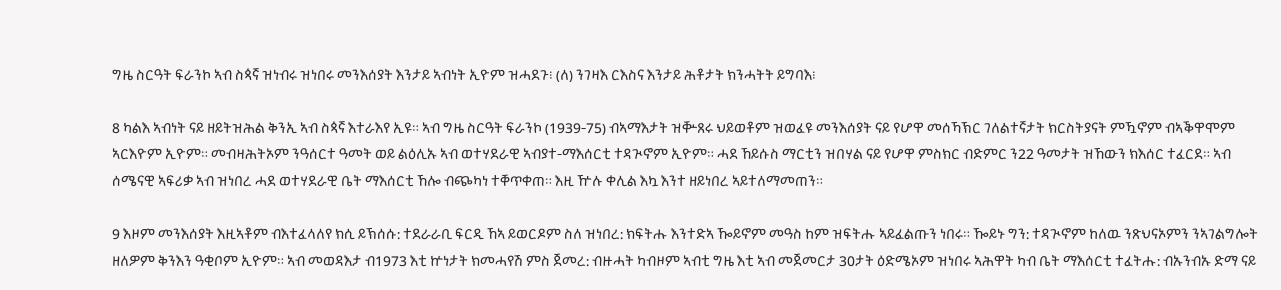ግዜ ስርዓት ፍራንኮ ኣብ ስጳኛ ዝነብሩ ዝነበሩ መንእሰያት እንታይ ኣብነት ኢዮም ዝሓደጉ፧ (ለ) ንገዛእ ርእስና እንታይ ሕቶታት ክንሓትት ይግባእ፧

8 ካልእ ኣብነት ናይ ዘይትዝሕል ቅንኢ ኣብ ስጳኛ እተራእየ ኢዩ። ኣብ ግዜ ስርዓት ፍራንኮ (1939-75) ብኣማእታት ዝቝጸሩ ህይወቶም ዝወፈዩ መንእሰያት ናይ የሆዋ መሰኻኽር ገለልተኛታት ክርስትያናት ምዃኖም ብኣቕዋሞም ኣርእዮም ኢዮም። መብዛሕትኦም ንዓሰርተ ዓመት ወይ ልዕሊኡ ኣብ ወተሃደራዊ ኣብያተ-ማእሰርቲ ተዳጒኖም ኢዮም። ሓደ ኸይሱስ ማርቲን ዝበሃል ናይ የሆዋ ምስክር ብድምር ን22 ዓመታት ዝኸውን ክእሰር ተፈርደ። ኣብ ሰሜናዊ ኣፍሪቃ ኣብ ዝነበረ ሓደ ወተሃደራዊ ቤት ማእሰርቲ ኸሎ ብጭካነ ተቐጥቀጠ። እዚ ዅሉ ቀሊል እኳ እንተ ዘይነበረ ኣይተለማመጠን።

9 እዞም መንእሰያት እዚኣቶም ብእተፈላለየ ክሲ ይኽሰሱ: ተደራራቢ ፍርዲ ኸኣ ይወርዶም ስለ ዝነበረ: ክፍትሑ እንተድኣ ዀይኖም መዓስ ከም ዝፍትሑ ኣይፈልጡን ነበሩ። ዀይኑ ግን: ተዳጒኖም ከለዉ ንጽህናኦምን ንኣገልግሎት ዘለዎም ቅንእን ዓቂቦም ኢዮም። ኣብ መወዳእታ ብ1973 እቲ ኵነታት ክመሓየሽ ምስ ጀመረ: ብዙሓት ካብዞም ኣብቲ ግዜ እቲ ኣብ መጀመርታ 30ታት ዕድሜኦም ዝነበሩ ኣሕዋት ካብ ቤት ማእሰርቲ ተፈትሑ: ብኡንብኡ ድማ ናይ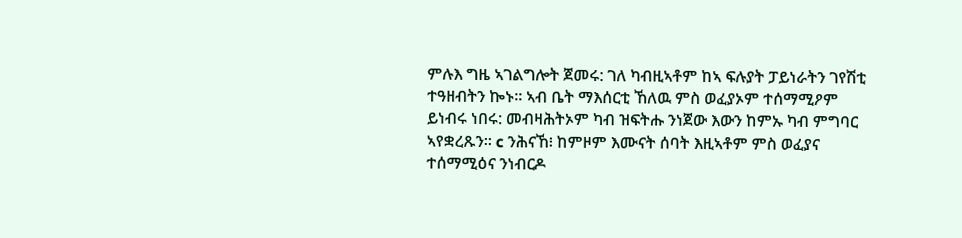ምሉእ ግዜ ኣገልግሎት ጀመሩ: ገለ ካብዚኣቶም ከኣ ፍሉያት ፓይነራትን ገየሽቲ ተዓዘብትን ኰኑ። ኣብ ቤት ማእሰርቲ ኸለዉ ምስ ወፈያኦም ተሰማሚዖም ይነብሩ ነበሩ: መብዛሕትኦም ካብ ዝፍትሑ ንነጀው እውን ከምኡ ካብ ምግባር ኣየቋረጹን። c ንሕናኸ፧ ከምዞም እሙናት ሰባት እዚኣቶም ምስ ወፈያና ተሰማሚዕና ንነብርዶ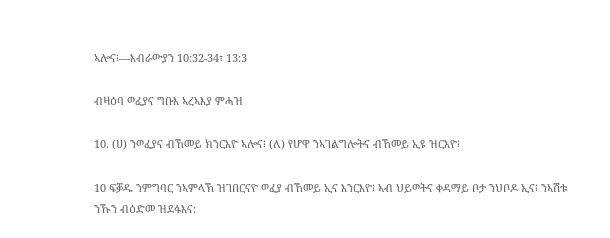ኣሎና፧—እብራውያን 10:32-34፣ 13:3

ብዛዕባ ወፈያና ግቡእ ኣረኣእያ ምሓዝ

10. (ሀ) ንወፈያና ብኸመይ ክንርእዮ ኣሎና፧ (ለ) የሆዋ ንኣገልግሎትና ብኸመይ ኢዩ ዝርእዮ፧

10 ፍቓዱ ንምግባር ንኣምላኽ ዝገበርናዮ ወፈያ ብኸመይ ኢና እንርእዮ፧ ኣብ ህይወትና ቀዳማይ ቦታ ንህቦዶ ኢና፧ ንኣሽቱ ንኹን ብዕድመ ዝደፋእና: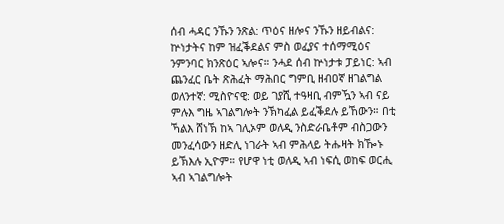ሰብ ሓዳር ንኹን ንጽል: ጥዕና ዘሎና ንኹን ዘይብልና: ኵነታትና ከም ዝፈቕደልና ምስ ወፈያና ተሰማሚዕና ንምንባር ክንጽዕር ኣሎና። ንሓደ ሰብ ኵነታቱ ፓይነር: ኣብ ጨንፈር ቤት ጽሕፈት ማሕበር ግምቢ ዘብዐኛ ዘገልግል ወለንተኛ: ሚስዮናዊ: ወይ ገያሺ ተዓዛቢ ብምዃን ኣብ ናይ ምሉእ ግዜ ኣገልግሎት ንኽካፈል ይፈቕደሉ ይኸውን። በቲ ኻልእ ሸነኽ ከኣ ገሊኦም ወለዲ ንስድራቤቶም ብስጋውን መንፈሳውን ዘድሊ ነገራት ኣብ ምሕላይ ትሑዛት ክዀኑ ይኽእሉ ኢዮም። የሆዋ ነቲ ወለዲ ኣብ ነፍሲ ወከፍ ወርሒ ኣብ ኣገልግሎት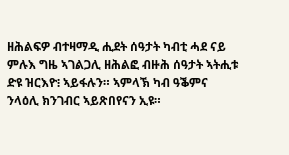ዘሕልፍዎ ብተዛማዲ ሒደት ሰዓታት ካብቲ ሓደ ናይ ምሉእ ግዜ ኣገልጋሊ ዘሕልፎ ብዙሕ ሰዓታት ኣትሒቱ ድዩ ዝርእዮ፧ ኣይፋሉን። ኣምላኽ ካብ ዓቕምና ንላዕሊ ክንገብር ኣይጽበየናን ኢዩ።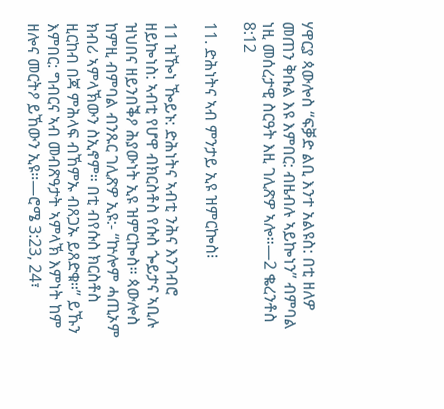ሃዋርያ ጳውሎስ “ፍቓድ ልቢ እንተ አልዩስ: በቲ ዘለዎ መጠን ቅቡል እዩ እምበር: ብዜብሉ ኣይኰነን” ብምባል ነዚ መሰረታዊ ስርዓት እዚ ገሊጽዎ ኣሎ።—2 ቈረንቶስ 8:12

11. ድሕነትና ኣብ ምንታይ ኢዩ ዝምርኰስ፧

11 ዝዀነ ዀይኑ: ድሕነትና ኣብቲ ንሕና እንገብሮ ዘይኰነስ: ኣብቲ የሆዋ ብክርስቶስ የሱስ ጐይታና ኣቢሉ ዝህበና ዘይንበቕዖ ሕያውነት ኢዩ ዝምርኰስ። ጳውሎስ ከምዚ ብምባል ብንጹር ገሊጽዎ ኢዩ:- “ኵሎም ሓጢኦም ክብሪ ኣምላኽውን ስኢኖም። በቲ ብየሱስ ክርስቶስ ዚርከብ በጃ ምሕላፍ ብኸምኡ ብጸጋኡ ይጸድቁ።” ይኹን እምበር: ግብርና ኣብ መብጽዓታት ኣምላኽ እምነት ከም ዘሎና መርትዖ ይኸውን ኢዩ።—ሮሜ 3:23, 24፣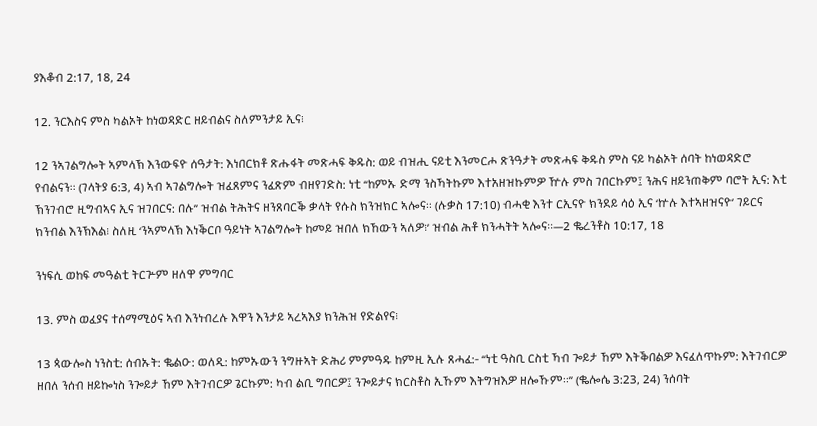ያእቆብ 2:17, 18, 24

12. ንርእስና ምስ ካልኦት ከነወዳድር ዘይብልና ስለምንታይ ኢና፧

12 ንኣገልግሎት ኣምላኽ እንውፍዮ ሰዓታት: እነበርክቶ ጽሑፋት መጽሓፍ ቅዱስ: ወይ ብዝሒ ናይቲ እንመርሖ ጽንዓታት መጽሓፍ ቅዱስ ምስ ናይ ካልኦት ሰባት ከነወዳድሮ የብልናን። (ገላትያ 6:3, 4) ኣብ ኣገልግሎት ዝፈጸምና ንፈጽም ብዘየገድስ: ነቲ “ከምኡ ድማ ንስኻትኩም እተአዘዝኩምዎ ዅሉ ምስ ገበርኩም፤ ንሕና ዘይንጠቅም ባሮት ኢና: እቲ ኽንገብሮ ዚግብኣና ኢና ዝገበርና: በሉ” ዝብል ትሕትና ዘንጸባርቕ ቃላት የሱስ ክንዝክር ኣሎና። (ሉቃስ 17:10) ብሓቂ እንተ ርኢናዮ ክንደይ ሳዕ ኢና ‘ኵሉ እተኣዘዝናዮ’ ገይርና ክንብል እንኽእል፧ ስለዚ ‘ንኣምላኽ እነቕርቦ ዓይነት ኣገልግሎት ከመይ ዝበለ ክኸውን ኣለዎ፧’ ዝብል ሕቶ ክንሓትት ኣሎና።—2 ቈረንቶስ 10:17, 18

ንነፍሲ ወከፍ መዓልቲ ትርጕም ዘለዋ ምግባር

13. ምስ ወፈያና ተሰማሚዕና ኣብ እንነብረሉ እዋን እንታይ ኣረኣእያ ክንሕዝ የድልየና፧

13 ጳውሎስ ነንስቲ: ሰብኡት: ቈልዑ: ወለዲ: ከምኡውን ንግዙኣት ድሕሪ ምምዓዱ ከምዚ ኢሉ ጸሓፈ:- “ነቲ ዓስቢ ርስቲ ኻብ ጐይታ ኸም እትቕበልዎ እናፈለጥኩም: እትገብርዎ ዘበለ ንሰብ ዘይኰነስ ንጐይታ ኸም እትገብርዎ ጌርኩም: ካብ ልቢ ግበርዎ፤ ንጐይታና ክርስቶስ ኢኹም እትግዝእዎ ዘሎኹም።” (ቈሎሴ 3:23, 24) ንሰባት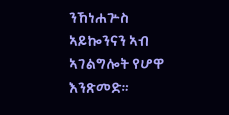ንኸነሐጕስ ኣይኰንናን ኣብ ኣገልግሎት የሆዋ እንጽመድ።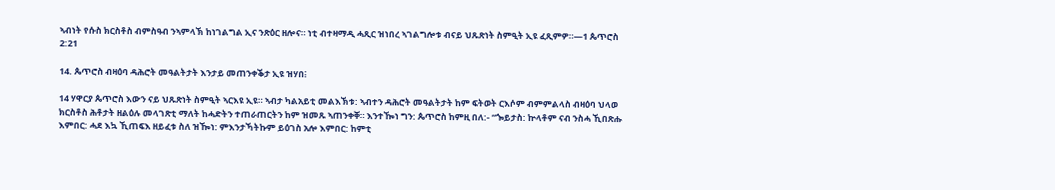ኣብነት የሱስ ክርስቶስ ብምስዓብ ንኣምላኽ ከነገልግል ኢና ንጽዕር ዘሎና። ነቲ ብተዛማዲ ሓጺር ዝነበረ ኣገልግሎቱ ብናይ ህጹጽነት ስምዒት ኢዩ ፈጺምዎ።—1 ጴጥሮስ 2:21

14. ጴጥሮስ ብዛዕባ ዳሕሮት መዓልትታት እንታይ መጠንቀቕታ ኢዩ ዝሃበ፧

14 ሃዋርያ ጴጥሮስ እውን ናይ ህጹጽነት ስምዒት ኣርእዩ ኢዩ። ኣብታ ካልአይቲ መልእኽቱ: ኣብተን ዳሕሮት መዓልትታት ከም ፍትወት ርእሶም ብምምልላስ ብዛዕባ ህላወ ክርስቶስ ሕቶታት ዘልዕሉ መላገጽቲ ማለት ከሓድትን ተጠራጠርትን ከም ዝመጹ ኣጠንቀቐ። እንተዀነ ግን: ጴጥሮስ ከምዚ በለ:- “ጐይታስ: ኵላቶም ናብ ንስሓ ኺበጽሑ እምበር: ሓደ እኳ ኺጠፍእ ዘይፈቱ ስለ ዝዀነ: ምእንታኻትኩም ይዕገስ አሎ እምበር: ከምቲ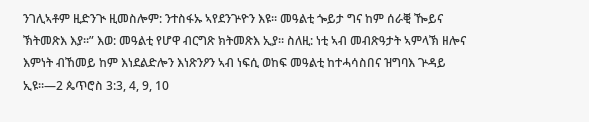ንገሊኣቶም ዚድንጒ ዚመስሎም: ንተስፋኡ ኣየደንጕዮን እዩ። መዓልቲ ጐይታ ግና ከም ሰራቒ ዀይና ኽትመጽእ እያ።” እወ: መዓልቲ የሆዋ ብርግጽ ክትመጽእ ኢያ። ስለዚ: ነቲ ኣብ መብጽዓታት ኣምላኽ ዘሎና እምነት ብኸመይ ከም እነደልድሎን እነጽንዖን ኣብ ነፍሲ ወከፍ መዓልቲ ከተሓሳስበና ዝግባእ ጕዳይ ኢዩ።—2 ጴጥሮስ 3:3, 4, 9, 10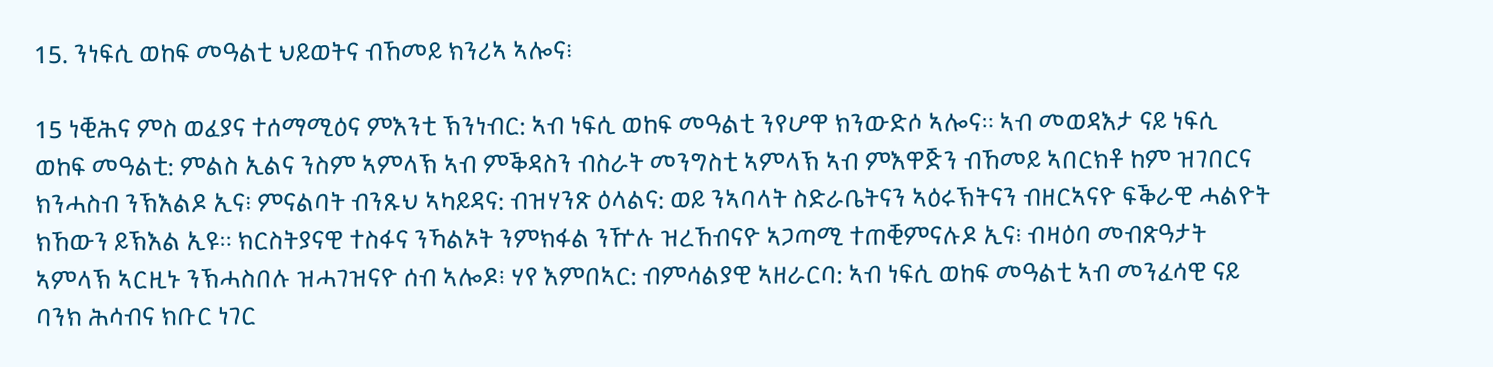15. ንነፍሲ ወከፍ መዓልቲ ህይወትና ብኸመይ ክንሪኣ ኣሎና፧

15 ነቒሕና ምስ ወፈያና ተሰማሚዕና ምእንቲ ኽንነብር: ኣብ ነፍሲ ወከፍ መዓልቲ ንየሆዋ ክንውድሶ ኣሎና። ኣብ መወዳእታ ናይ ነፍሲ ወከፍ መዓልቲ: ምልስ ኢልና ንስም ኣምላኽ ኣብ ምቕዳስን ብስራት መንግስቲ ኣምላኽ ኣብ ምእዋጅን ብኸመይ ኣበርክቶ ከም ዝገበርና ክንሓስብ ንኽእልዶ ኢና፧ ምናልባት ብንጹህ ኣካይዳና: ብዝሃንጽ ዕላልና: ወይ ንኣባላት ስድራቤትናን ኣዕሩኽትናን ብዘርኣናዮ ፍቕራዊ ሓልዮት ክኸውን ይኽእል ኢዩ። ክርስትያናዊ ተስፋና ንኻልኦት ንምክፋል ንዅሉ ዝረኸብናዮ ኣጋጣሚ ተጠቒምናሉዶ ኢና፧ ብዛዕባ መብጽዓታት ኣምላኽ ኣርዚኑ ንኽሓስበሉ ዝሓገዝናዮ ሰብ ኣሎዶ፧ ሃየ እምበኣር: ብምሳልያዊ ኣዘራርባ: ኣብ ነፍሲ ወከፍ መዓልቲ ኣብ መንፈሳዊ ናይ ባንክ ሕሳብና ክቡር ነገር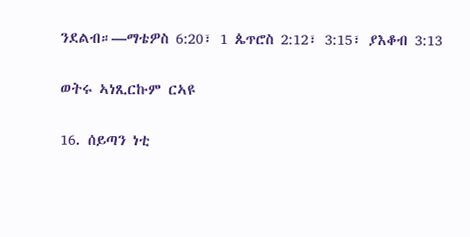ንደልብ።—ማቴዎስ 6:20፣ 1 ጴጥሮስ 2:12፣ 3:15፣ ያእቆብ 3:13

ወትሩ ኣነጺርኩም ርኣዩ

16. ሰይጣን ነቲ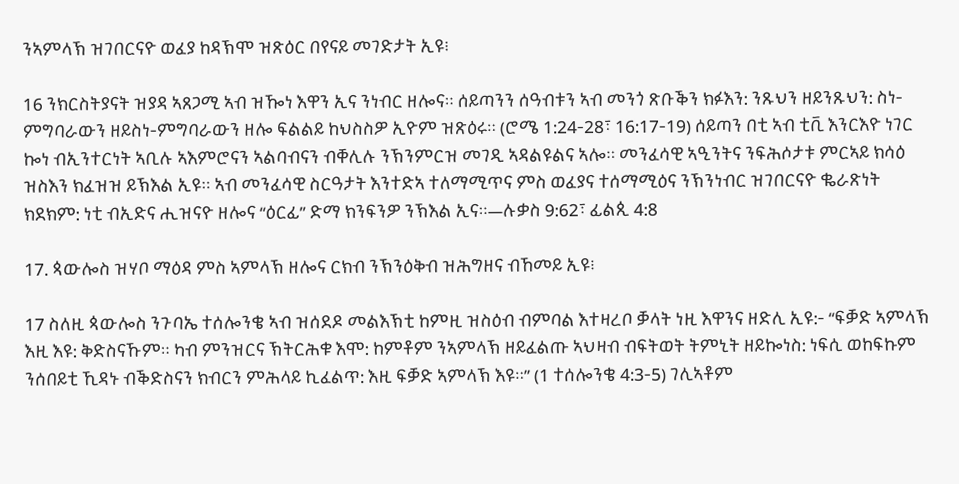ንኣምላኽ ዝገበርናዮ ወፈያ ከዳኽሞ ዝጽዕር በየናይ መገድታት ኢዩ፧

16 ንክርስትያናት ዝያዳ ኣጸጋሚ ኣብ ዝዀነ እዋን ኢና ንነብር ዘሎና። ሰይጣንን ሰዓብቱን ኣብ መንጎ ጽቡቕን ክፉእን: ንጹህን ዘይንጹህን: ስነ-ምግባራውን ዘይስነ-ምግባራውን ዘሎ ፍልልይ ከህስስዎ ኢዮም ዝጽዕሩ። (ሮሜ 1:24-28፣ 16:17-19) ሰይጣን በቲ ኣብ ቲቪ እንርእዮ ነገር ኰነ ብኢንተርነት ኣቢሉ ኣእምሮናን ኣልባብናን ብቐሊሉ ንኽንምርዝ መገዲ ኣዳልዩልና ኣሎ። መንፈሳዊ ኣዒንትና ንፍሕሶታቱ ምርኣይ ክሳዕ ዝስእን ክፈዝዝ ይኽእል ኢዩ። ኣብ መንፈሳዊ ስርዓታት እንተድኣ ተለማሚጥና ምስ ወፈያና ተሰማሚዕና ንኽንነብር ዝገበርናዮ ቈራጽነት ክደክም: ነቲ ብኢድና ሒዝናዮ ዘሎና “ዕርፊ” ድማ ክንፍንዎ ንኽእል ኢና።—ሉቃስ 9:62፣ ፊልጲ 4:8

17. ጳውሎስ ዝሃቦ ማዕዳ ምስ ኣምላኽ ዘሎና ርክብ ንኽንዕቅብ ዝሕግዘና ብኸመይ ኢዩ፧

17 ስለዚ ጳውሎስ ንጉባኤ ተሰሎንቄ ኣብ ዝሰደዶ መልእኽቲ ከምዚ ዝስዕብ ብምባል እተዛረቦ ቓላት ነዚ እዋንና ዘድሊ ኢዩ:- “ፍቓድ ኣምላኽ እዚ እዩ: ቅድስናኹም። ካብ ምንዝርና ኽትርሕቁ እሞ: ከምቶም ንኣምላኽ ዘይፈልጡ ኣህዛብ ብፍትወት ትምኒት ዘይኰነስ: ነፍሲ ወከፍኩም ንሰበይቲ ኺዳኑ ብቕድስናን ክብርን ምሕላይ ኪፈልጥ: እዚ ፍቓድ ኣምላኽ እዩ።” (1 ተሰሎንቄ 4:3-5) ገሊኣቶም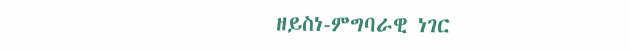ዘይስነ-ምግባራዊ ነገር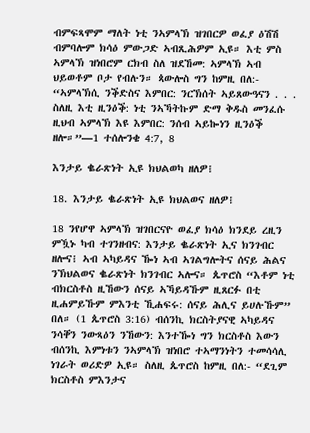ብምፍጻሞም ማለት ነቲ ንኣምላኽ ዝገበርዎ ወፈያ ዕሽሽ ብምባሎም ክሳዕ ምውጋድ ኣብጺሕዎም ኢዩ። እቲ ምስ ኣምላኽ ዝነበሮም ርክብ ስለ ዝደኸመ: ኣምላኽ ኣብ ህይወቶም ቦታ የብሉን። ጳውሎስ ግን ከምዚ በለ:- “ኣምላኽሲ ንቕድስና እምበር: ንርኽሰት ኣይጸውዓናን . . . ስለዚ እቲ ዚንዕቕ: ነቲ ንኣኻትኩም ድማ ቅዱስ መንፈሱ ዚህብ ኣምላኽ እዩ እምበር: ንሰብ ኣይኰነን ዚንዕቕ ዘሎ።”—1 ተሰሎንቄ 4:7, 8

እንታይ ቈራጽነት ኢዩ ክህልወካ ዘለዎ፧

18. እንታይ ቈራጽነት ኢዩ ክህልወና ዘለዎ፧

18 ንየሆዋ ኣምላኽ ዝገበርናዮ ወፈያ ክሳዕ ክንደይ ረዚን ምዃኑ ካብ ተገንዘብና: እንታይ ቈራጽነት ኢና ክንገብር ዘሎና፧ ኣብ ኣካይዳና ዀነ ኣብ ኣገልግሎትና ሰናይ ሕልና ንኽህልወና ቈራጽነት ክንገብር ኣሎና። ጴጥሮስ “እቶም ነቲ ብክርስቶስ ዚኸውን ሰናይ ኣኻይዳኹም ዚጸርፉ በቲ ዚሐምይኹም ምእንቲ ኺሐፍሩ: ሰናይ ሕሊና ይሀሉኹም” በለ። (1 ጴጥሮስ 3:16) ብሰንኪ ክርስትያናዊ ኣካይዳና ንሳቐን ንውጻዕን ንኸውን: እንተዀነ ግን ክርስቶስ እውን ብሰንኪ እምነቱን ንኣምላኽ ዝነበሮ ተኣማንነትን ተመሳሳሊ ነገራት ወሪድዎ ኢዩ። ስለዚ ጴጥሮስ ከምዚ በለ:- “ደጊም ክርስቶስ ምእንታና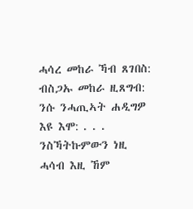ሓሳረ መከራ ኻብ ጸገበስ: ብስጋኡ መከራ ዚጸግብ: ንሱ ንሓጢኣት ሐዲግዎ እዩ እሞ: . . . ንስኻትኩምውን ነዚ ሓሳብ እዚ ኸም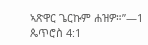ኣጽዋር ጌርኩም ሐዝዎ።”—1 ጴጥሮስ 4:1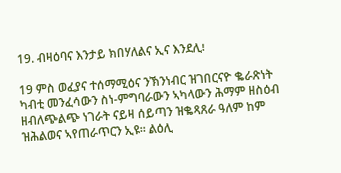19. ብዛዕባና እንታይ ክበሃለልና ኢና እንደሊ፧

19 ምስ ወፈያና ተሰማሚዕና ንኽንነብር ዝገበርናዮ ቈራጽነት ካብቲ መንፈሳውን ስነ-ምግባራውን ኣካላውን ሕማም ዘስዕብ ዘብለጭልጭ ነገራት ናይዛ ሰይጣን ዝቈጻጸራ ዓለም ከም ዝሕልወና ኣየጠራጥርን ኢዩ። ልዕሊ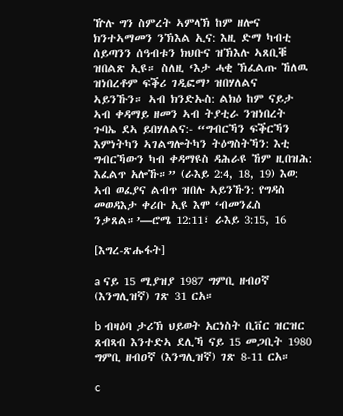ዅሉ ግን ስምረት ኣምላኽ ከም ዘሎና ክንተኣማመን ንኽእል ኢና: እዚ ድማ ካብቲ ሰይጣንን ሰዓብቱን ክህቡና ዝኽእሉ ኣጸቢቑ ዝበልጽ ኢዩ። ስለዚ ‘እታ ሓቂ ኽፈልጡ ኸለዉ ዝነበረቶም ፍቕሪ ገዲፎማ’ ዝበሃለልና ኣይንኹን። ኣብ ክንድኡስ: ልክዕ ከም ናይታ ኣብ ቀዳማይ ዘመን ኣብ ትያቲራ ንዝነበረት ጉባኤ ደኣ ይበሃለልና:- “ግብርኻን ፍቕርኻን እምነትካን ኣገልግሎትካን ትዕግስትኻን: እቲ ግብርኻውን ካብ ቀዳማዩስ ዳሕራዩ ኸም ዚበዝሕ: እፈልጥ አሎኹ።” (ራእይ 2:4, 18, 19) እወ: ኣብ ወፈያና ልብጥ ዝበሉ ኣይንኹን: የግዳስ መወዳእታ ቀሪቡ ኢዩ እሞ ‘ብመንፈስ ንቃጸል።’—ሮሜ 12:11፣ ራእይ 3:15, 16

[እግረ-ጽሑፋት]

a ናይ 15 ሚያዝያ 1987 ግምቢ ዘብዐኛ (እንግሊዝኛ) ገጽ 31 ርአ።

b ብዛዕባ ታሪኽ ህይወት አርነስት ቢቨር ዝርዝር ጸብጻብ እንተድኣ ደሊኻ ናይ 15 መጋቢት 1980 ግምቢ ዘብዐኛ (እንግሊዝኛ) ገጽ 8-11 ርአ።

c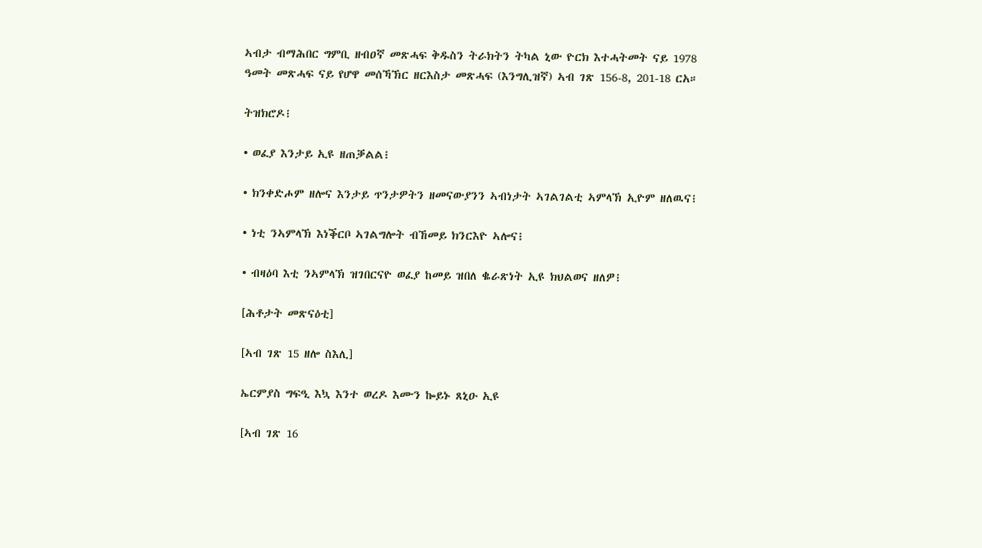ኣብታ ብማሕበር ግምቢ ዘብዐኛ መጽሓፍ ቅዱስን ትራክትን ትካል ኒው ዮርክ እተሓትመት ናይ 1978 ዓመት መጽሓፍ ናይ የሆዋ መሰኻኽር ዘርእስታ መጽሓፍ (እንግሊዝኛ) ኣብ ገጽ 156-8, 201-18 ርአ።

ትዝክሮዶ፧

• ወፈያ እንታይ ኢዩ ዘጠቓልል፧

• ክንቀድሖም ዘሎና እንታይ ጥንታዎትን ዘመናውያንን ኣብነታት ኣገልገልቲ ኣምላኽ ኢዮም ዘለዉና፧

• ነቲ ንኣምላኽ እነቕርቦ ኣገልግሎት ብኸመይ ክንርእዮ ኣሎና፧

• ብዛዕባ እቲ ንኣምላኽ ዝገበርናዮ ወፈያ ከመይ ዝበለ ቈራጽነት ኢዩ ክህልወና ዘለዎ፧

[ሕቶታት መጽናዕቲ]

[ኣብ ገጽ 15 ዘሎ ስእሊ]

ኤርምያስ ግፍዒ እኳ እንተ ወረዶ እሙን ኰይኑ ጸኒዑ ኢዩ

[ኣብ ገጽ 16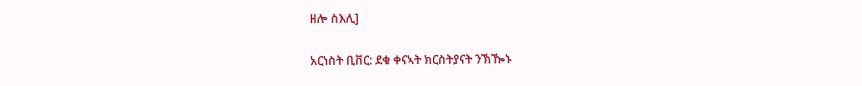ዘሎ ስእሊ]

አርነስት ቢቨር: ደቁ ቀናኣት ክርስትያናት ንኽዀኑ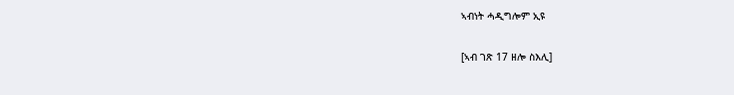ኣብነት ሓዲግሎም ኢዩ

[ኣብ ገጽ 17 ዘሎ ስእሊ]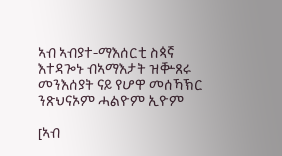ኣብ ኣብያተ-ማእሰርቲ ስጳኛ እተዳጐኑ ብኣማእታት ዝቝጸሩ መንእሰያት ናይ የሆዋ መሰኻኽር ንጽህናኦም ሓልዮም ኢዮም

[ኣብ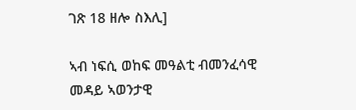ገጽ 18 ዘሎ ስእሊ]

ኣብ ነፍሲ ወከፍ መዓልቲ ብመንፈሳዊ መዳይ ኣወንታዊ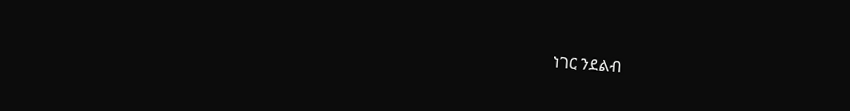ነገር ንደልብ